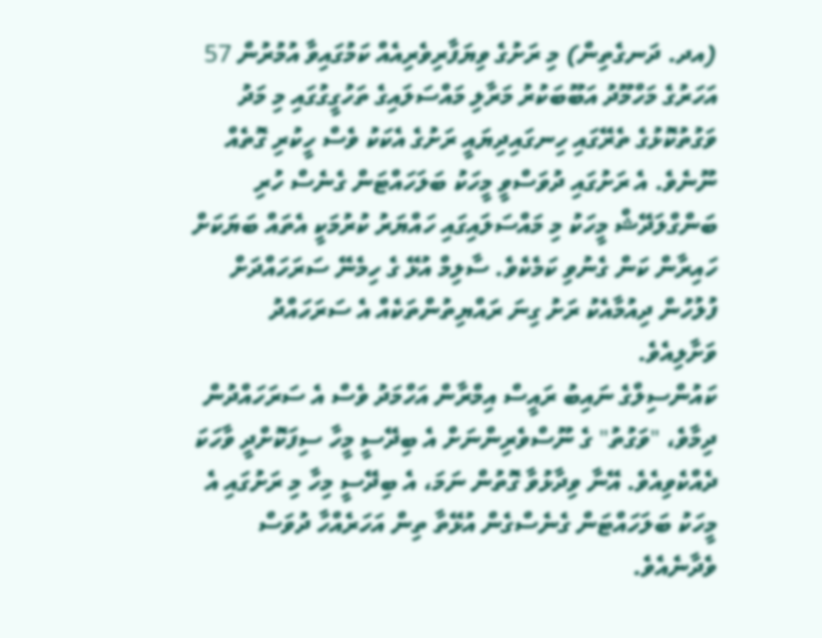(އދ. ދަނގެތިން) މި ރަށުގެ ވިޔަފާރިވެރިއެއް ކަމުގައިވާ އުމުރުން 57 އަހަރުގެ މަހްމޫދު އަބޫބަކުރު މަރާލި މައްސަލައިގެ ތަހުގީގުގައި މި މަދު ވަގުތުކޮޅުގެ ތެރޭގައި ހިނގައިދިޔައީ ރަށުގެ އެކަކު ވެސް ހީކުރި ގޮތެއް ނޫނެވެ. އެ ރަށުގައި ދުވަސްވީ މީހަކު ބަލަހައްޓަން ގެނެސް ހުރި ބަންގްލަދޭޝް މީހަކު މި މައްސަލައިގައި ހައްޔަރު ކުރުމަކީ އެތައް ބަޔަކަށް ހައިރާން ކަން ގެނުވި ކަމެކެވެ. ސާލިމް އުޅޭ ގެ ހިމެނޭ ސަރަހައްދަށް ފުލުހުން ދިއުމާއެކު ރަށު ގިނަ ރައްޔިތުންތަކެއް އެ ސަރަހައްދު ވަށާލިއެވެ.
ކައުންސިލްގެ ނައިބު ރައީސް އިމްރާން އަހްމަދު ވެސް އެ ސަރަހައްދުން ދިމާވެ، "ވަގުތު" ގެ ނޫސްވެރިންނަށް އެ ބިދޭސީ މީހާ ސިފަކޮށްދީ ވާހަކަ ދެއްކެވިއެވެ. އޭނާ ވިދާޅުވާ ގޮތުން ނަމަ، އެ ބިދޭސީ މިހާ މި ރަށުގައި އެ މީހަކު ބަލަހައްޓަން ގެނެސްގެން އުޅޭތާ ތިން އަހަރެއްހާ ދުވަސް ވެދާނެއެވެ.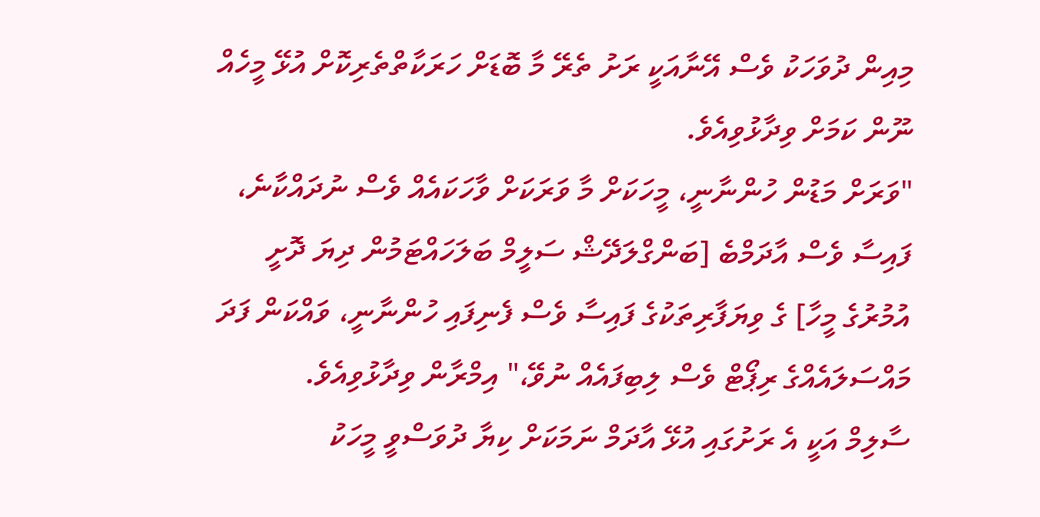މިއިން ދުވަހަކު ވެސް އޭނާއަކީ ރަށު ތެރޭ މާ ބޮޑަށް ހަރަކާތްތެރިކޮށް އުޅޭ މީހެއް ނޫން ކަމަށް ވިދާޅުވިއެވެ.
"ވަރަށް މަޑުން ހުންނާނީ، މީހަކަށް މާ ވަރަކަށް ވާހަކައެއް ވެސް ނުދައްކާނެ، ފައިސާ ވެސް އާދަމްބެ [ބަންގްލަދޭޝް ސަލީމް ބަލަހައްޓަމުން ދިޔަ ދޮށީ އުމުރުގެ މީހާ] ގެ ވިޔަފާރިތަކުގެ ފައިސާ ވެސް ފެނިފައި ހުންނާނީ، ވައްކަން ފަދަ މައްސަލައެއްގެ ރިޕޯޓް ވެސް ލިބިފައެއް ނުވޭ،" އިމްރާން ވިދާޅުވިއެވެ.
ސާލިމް އަކީ އެ ރަށުގައި އުޅޭ އާދަމް ނަމަކަށް ކިޔާ ދުވަސްވީ މީހަކު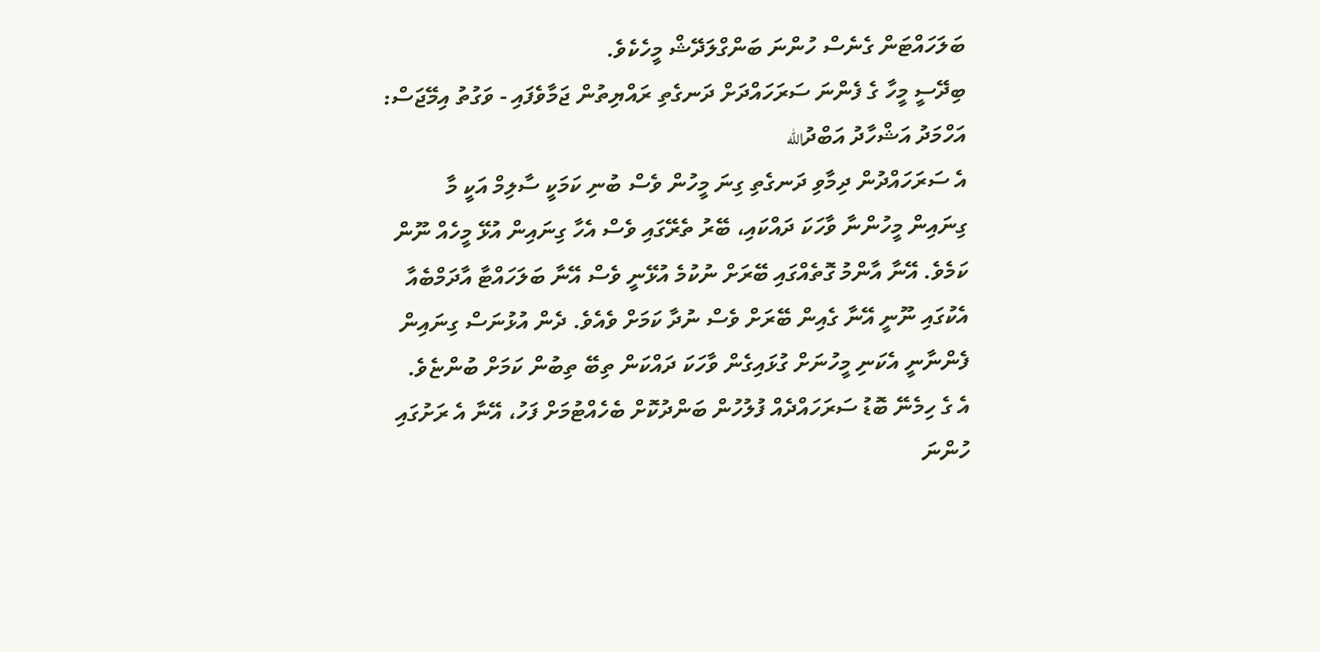ބަލަހައްޓަން ގެނެސް ހުންނަ ބަންގްލަދޭޝް މީހެކެވެ.
ބިދޭސީ މީހާ ގެ ފެންނަ ސަރަހައްދަށް ދަނގެތި ރައްޔިތުން ޖަމާވެފައި - ވަގުތު އިމޭޖަސް: އަހްމަދު އަޝްހާދު އަބްދުالله
އެ ސަރަހައްދުން ދިމާވި ދަނގެތި ގިނަ މީހުން ވެސް ބުނި ކަމަކީ ސާލިމް އަކީ މާ ގިނައިން މީހުންނާ ވާހަކަ ދައްކައި، ބޭރު ތެރޭގައި ވެސް އެހާ ގިނައިން އުޅޭ މީހެއް ނޫން ކަމެވެ. އޭނާ އާންމު ގޮތެއްގައި ބޭރަށް ނުކުމެ އުޅޭނީ ވެސް އޭނާ ބަލަހައްޓާ އާދަމްބެއާ އެކުގައި ނޫނީ އޭނާ ގެއިން ބޭރަށް ވެސް ނުދާ ކަމަށް ވެއެވެ. ދެން އުޅުނަސް ގިނައިން ފެންނާނީ އެކަނި މީހުނަށް ގުޅައިގެން ވާހަކަ ދައްކަން ތިބޭ ތިބުން ކަމަށް ބުންޏެވެ.
އެ ގެ ހިމެނޭ ބޮޑު ސަރަހައްދެއް ފުލުހުން ބަންދުކޮށް ބެހެއްޓުމަށް ފަހު، އޭނާ އެ ރަށުގައި ހުންނަ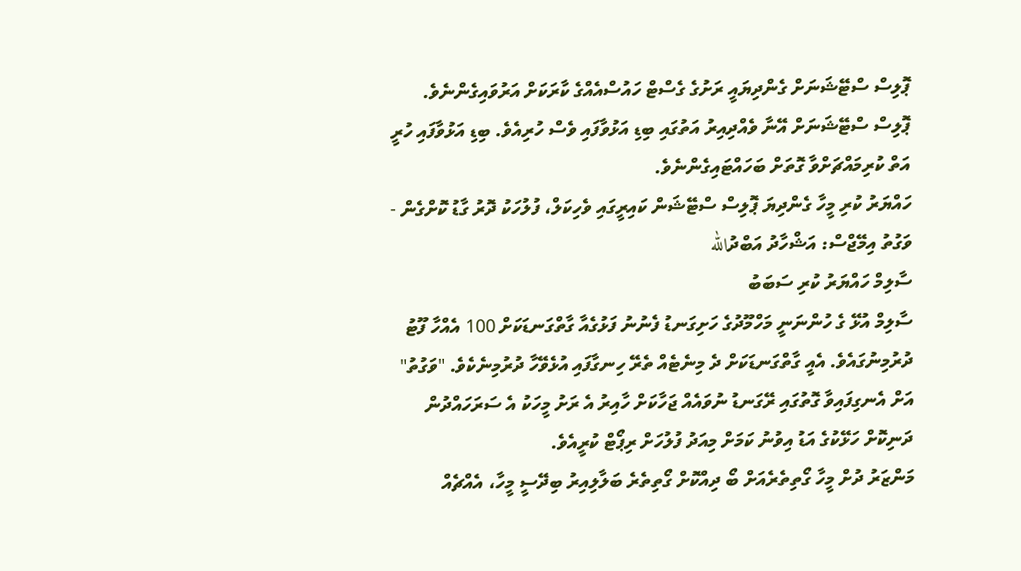ޕޮލިސް ސްޓޭޝަނަށް ގެންދިޔައީ ރަށުގެ ގެސްޓް ހައުސްއެއްގެ ކާރަކަށް އަރުވައިގެންނެވެ. ޕޮލިސް ސްޓޭޝަނަށް އޭނާ ވެއްދިއިރު އަތުގައި ބިޑި އަޅުވާފައި ވެސް ހުރިއެވެ. ބިޑި އަޅުވާފައި ހުރީ އަތް ކުރިމައްޗަށްވާ ގޮތަށް ބަހައްޓައިގެންނެވެ.
ހައްޔަރު ކުރި މީހާ ގެންދިޔަ ޕޮލިސް ސްޓޭޝަން ކައިރީގައި ވެހިކަލް، ފުލުހަކު ދޮރު ގާޑު ކޮށްގެން - ވަގުތު އިމޭޖްސް: އަޝްހާދު އަބްދުالله
ސާލިމް ހައްޔަރު ކުރި ސަބަބު
ސާލިމް އުޅޭ ގެ ހުންނަނީ މަހްމޫދުގެ ހަށިގަނޑު ފެނުނު ފަޅުގެއާ ގާތްގަނޑަކަށް 100 އެއްހާ ފޫޓު ދުރުމިނުގައެވެ. އެއީ ގާތްގަނޑަކަށް ދެ މިނެޓެއް ތެރޭ ހިނގާފައި އުޅެވޭހާ ދުރުމިނެކެވެ. "ވަގުތު" އަށް އެނގިފައިވާ ގޮތުގައި ރޭގަނޑު ނުވައެއް ޖަހާކަށް ހާއިރު އެ ރަށު މީހަކު އެ ސަރަހައްދުން ދަނިކޮށް ހަޅޭކުގެ އަޑު އިވުނު ކަމަށް މިއަދު ފުލުހަށް ރިޕޯޓް ކުރީއެވެ.
މަންޒަރު ދުށް މީހާ ގޯތިތެރެއަށް ބޯ ދިއްކޮށް ގޯތިތެރެ ބަލާލިއިރު ބިދޭސީ މީހާ، އެއްޗެއް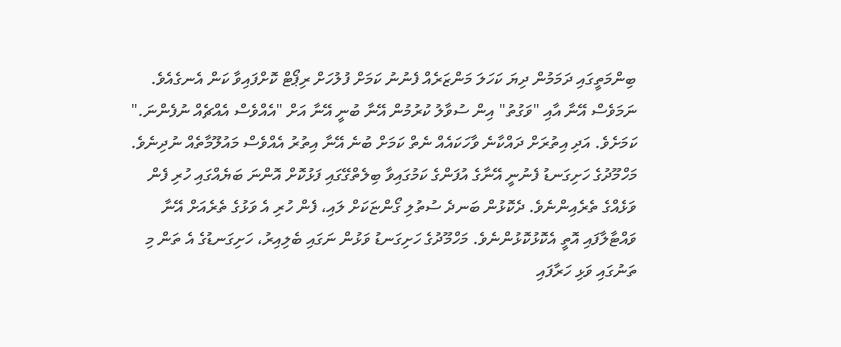ބިންމަތީގައި ދަމަމުން ދިޔަ ކަހަލަ މަންޒަރެއް ފެނުނު ކަމަށް ފުލުހަށް ރިޕޯޓް ކޮށްފައިވާ ކަން އެނގެއެވެ. ނަމަވެސް އޭނާ އާއި "ވަގުތު" އިން ސުވާލު ކުރުމުން އޭނާ ބުނީ އޭނާ އަށް "އެއްވެސް އެއްޗެއް ނުފެންނަ." ކަމަށެވެ. އަދި އިތުރަށް ދައްކާނެ ވާހަކައެއް ނެތް ކަމަށް ބުނެ އޭނާ އިތުރު އެއްވެސް މައުލޫމާތެއް ނުދިނެވެ.
މަހްމޫދުގެ ހަށިގަނޑު ފެނުނީ އޭނާގެ އުފަންގެ ކަމުގައިވާ ބިލެތްގޭގައި ފަޅުކޮށް އޮންނަ ބަޔެއްގައި ހުރި ފެން ވަޅެއްގެ ތެރެއިންނެވެ. ދެކޮޅުން ބަނދެ ސުތުލި ގޯންޏަކަށް ލައި، ފެން ހުރި އެ ވަޅުގެ ތެރެއަށް އޭނާ ވައްޓާލާފައި އޮތީ އެކޮޅުކޮޅުންނެވެ. މަހްމޫދުގެ ހަށިގަނޑު ވަޅުން ނަގައި ބެލިއިރު، ހަށިގަނޑުގެ އެ ތަން މި ތަނުގައި ވަޅި ހަރާފައި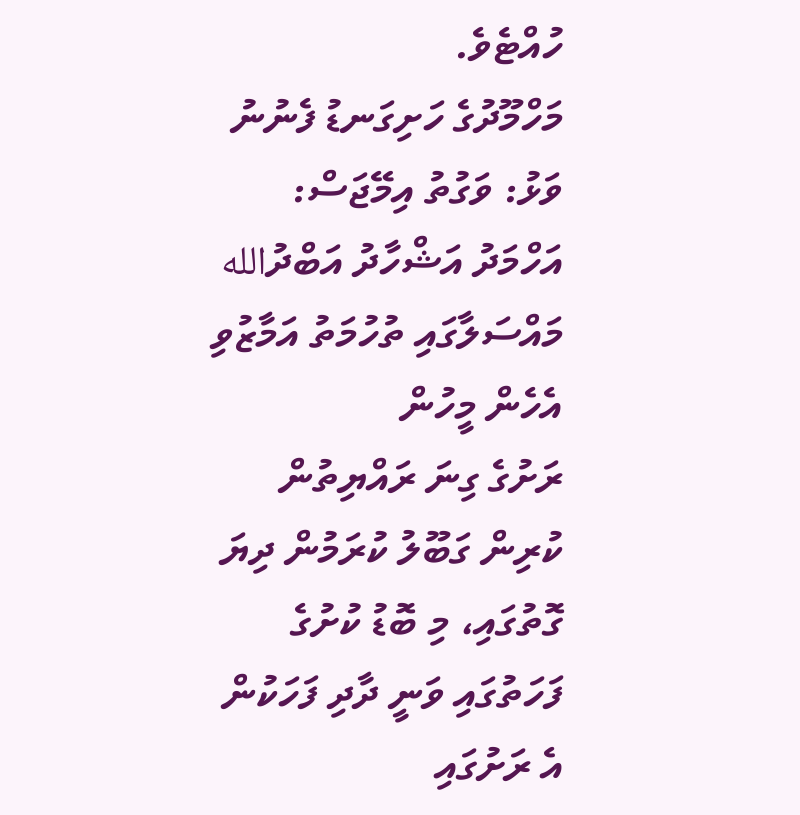ހުއްޓެވެ.
މަހްމޫދުގެ ހަށިގަނޑު ފެނުނު ވަޅު: ވަގުތު އިމޭޖަސް: އަހްމަދު އަޝްހާދު އަބްދުالله
މައްސަލާގައި ތުހުމަތު އަމާޒުވި އެހެން މީހުން
ރަށުގެ ގިނަ ރައްޔިތުން ކުރިން ގަބޫލު ކުރަމުން ދިޔަ ގޮތުގައި، މި ބޮޑު ކުށުގެ ފަހަތުގައި ވަނީ ދާދި ފަހަކުން އެ ރަށުގައި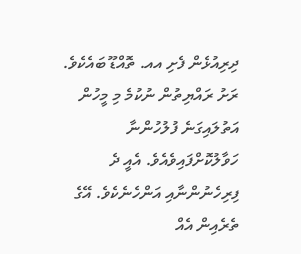ދިރިއުޅެން ފެށި އއ. ތޮއްޑޫ ބައެކެވެ. ރަށު ރައްޔިތުން ނުކުމެ މި މީހުން އަތުލައިގަނެ ފުލުހުންނާ ހަވާލުކޮށްފައިވެއެވެ. އެއީ ދެ ފިރިހެނުންނާއި އަންހެނެކެވެ. އޭގެ ތެރެއިން އެއް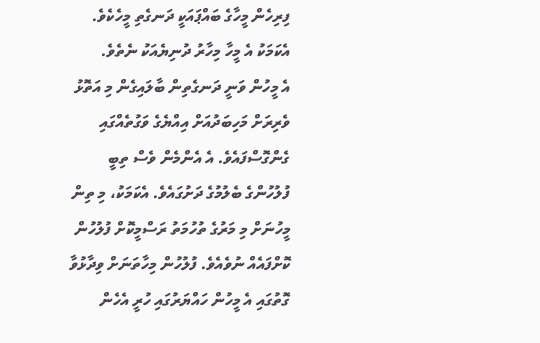ފިރިހެން މީހާގެ ބައްޕައަކީ ދަނގެތި މީހެކެވެ. އެކަމަކު އެ މީހާ މިހާރު ދުނިޔެއަކު ނެތެވެ.
އެ މީހުން ވަނީ ދަނގެތިން ބާލައިގެން މި އަތޮޅު ވެރިރަށް މަހިބަދުއަށް އިއްޔެގެ ވަގުތެއްގައި ގެންގޮސްފައެވެ. އެ އެންމެން ވެސް ތިބީ ފުލުހުންގެ ބެލުމުގެ ދަށުގައެވެ. އެކަމަކު، މި ތިން މީހުނަށް މި މަރުގެ ތުހުމަތު ރަސްމީކޮށް ފުލުހުން ކޮށްފައެއް ނުވެއެވެ. ފުލުހުން މިހާތަނަށް ވިދާޅުވާ ގޮތުގައި އެ މީހުން ހައްޔަރުގައި ހުރީ އެހެން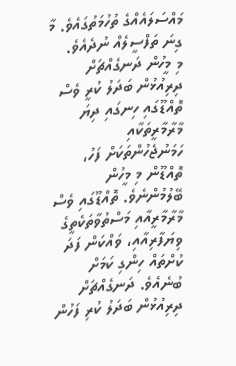މައްސަލައެއްގެ ތުހުމަތުގައެވެ. މާ ގިނަ ތަފްސީލެއް ނުދެއެވެ.
މި މީހުން ދަނގެއްޗަށް ދިރިއުޅުން ބަދަލު ކުރީ ވެސް ތޮއްޑޫގައި ހިނގައި ދިޔަ މާރާމާރީތަކާއި ހަމަނުޖެހުންތަކަށް ފަހު، ތޮއްޑޫން މި މީހުން ބޭލުމުންނެވެ. ތޮއްޑޫގައި ވެސް މާރާމާރީއާއި މަސްތުވާތަކެތީގެ ވިޔަފާރިއާއި، ވައްކަން ފަދަ ކުށްތައް ހިންގި ކަމަށް ބުނެއެވެ. ދަނގެއްޗަށް ދިރިއުޅުން ބަދަލު ކުރި ފަހުން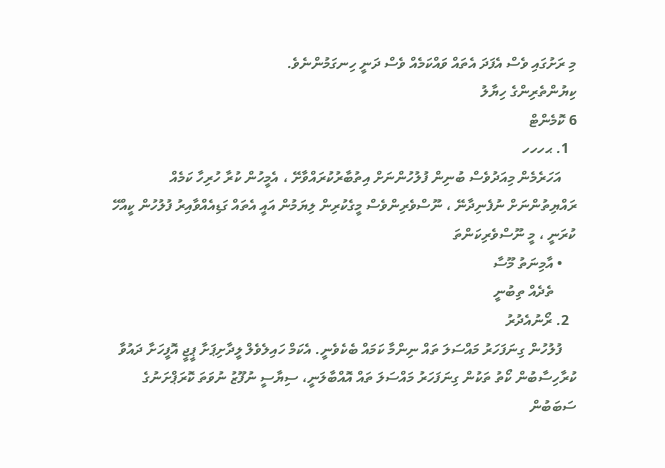މި ރަށުގައި ވެސް އެފަދަ އެތައް ވައްކަމެއް ވެސް ދަނީ ހިނގަމުންނެވެ.
ކިޔުންތެރިންގެ ހިޔާލު
6 ކޮމެންޓް
  1. ޙހހހ
    އަހަރެމެން މިއަދުވެސް ބުނިން ފުލުހުންނަށް އިތުބާރުކުރައްވާށޭ ، އެމީހުން ކުރާ ހުރިހާ ކަމެއް ރައްޔިތުންނަށް ނުފެނިދާނޭ ، ނޫސްވެރިންވެސް މީގެކުރިން ލިޔަމުން އައީ އެތައް ގަޑިއެއްވާއިރު ފުލުހުން ކީއްހޭ ކުރަނީ ، މީ ނޫސްވެރިކަންތަ
    • އާމިނަތު މޫސާ
      ތެދެއް ތިބުނީ
  2. ރޯނުއެދުރު
    ފުލުހުން ގިނަފަހަރު މައްސަލަ ތައް ނިންމާ ކަމައް ބެކެވެނީ. އެކަމް ހައިލެވެލް ލީދާށިޕަށާ ޕީޖީ އޮފީހަށާ ދައުވާ ކުރާހިސާބުން ކޯތު ތަކުން ގިނަފަހަރު މައްސަލަ ތައް އޮއްބާލަނީ، ސިޔާސީ ނުފޫޒު ނުވަތަ ކޮރަޕްށަނުގެ ސަބަބުން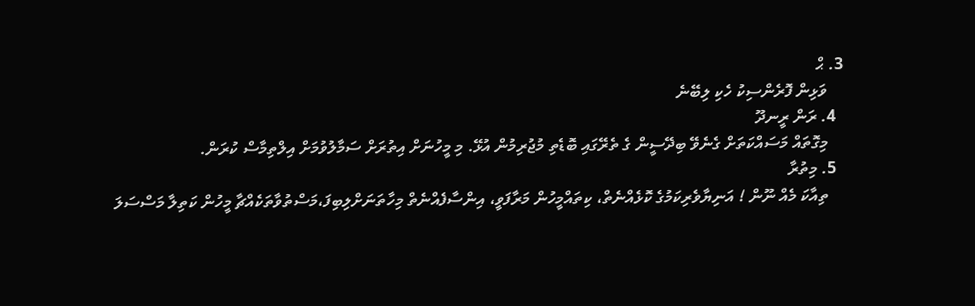3. ޙް
    ވަޅިން ފޮރެންސިކު ހެކި ލިބޭނެ
  4. ރަން ރީނދޫ
    މިގޮތައް މަސައްކަތަށް ގެނެވޭ ބިދޭސީން ގެ ތެރޭގައި ބޮޑެތި މުޖުރިމުން އުޅޭ. މި މީހުނަށް އިތުރަށް ސަމާލުވުމަށް އިލްތިމާސް ކުރަން.
  5. މިތުރާ
    ތިއާކަ މެއް ނޫން ! އަނިޔާވެރިކަމުގެ ކޮޅެއްނެތް، ކިތައްމީހުން މަރާފަވީ، އިންސާފެއްނެތް މިހާތަނަށްލިބިފަ،މަސްތުވާތަކެއްޗާ މީހުން ކަތިލާ މަސްސަލަ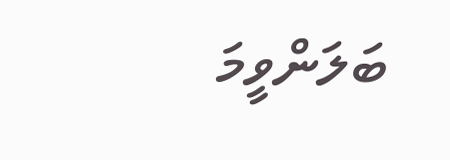ބަލަންވީމަ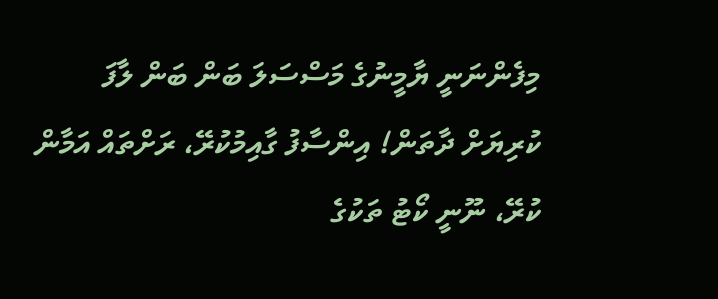މިފެންނަނީ ޔާމީނުގެ މަސްސަލަ ބަން ބަން ލާފަ ކުރިޔަށް ދާތަން! އިންސާފު ގާއިމުކުރޭ، ރަށްތައް އަމާން ކުރޭ، ނޫނީ ކޯޓު ތަކުގެ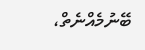ބޭނުމެއްނެތް،